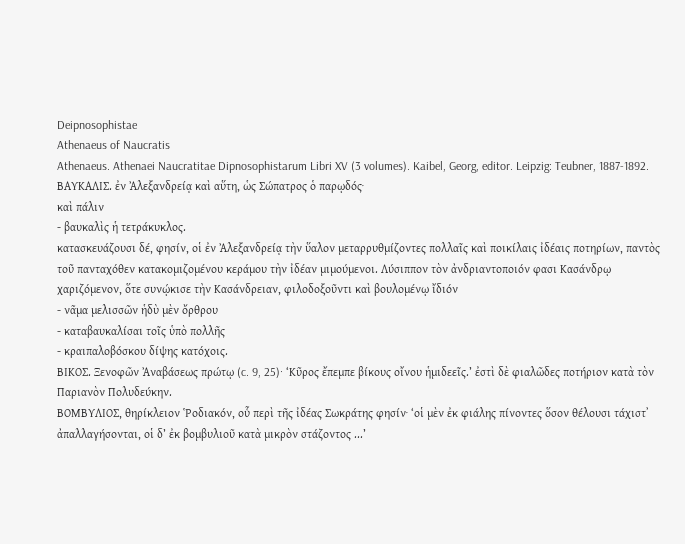Deipnosophistae
Athenaeus of Naucratis
Athenaeus. Athenaei Naucratitae Dipnosophistarum Libri XV (3 volumes). Kaibel, Georg, editor. Leipzig: Teubner, 1887-1892.
ΒΑΥΚΑΛΙΣ. ἐν Ἀλεξανδρείᾳ καὶ αὕτη, ὡς Σώπατρος ὁ παρῳδός·
καὶ πάλιν
- βαυκαλὶς ἡ τετράκυκλος.
κατασκευάζουσι δέ, φησίν, οἱ ἐν Ἀλεξανδρείᾳ τὴν ὕαλον μεταρρυθμίζοντες πολλαῖς καὶ ποικίλαις ἰδέαις ποτηρίων, παντὸς τοῦ πανταχόθεν κατακομιζομένου κεράμου τὴν ἰδέαν μιμούμενοι. Λύσιππον τὸν ἀνδριαντοποιόν φασι Κασάνδρῳ χαριζόμενον, ὅτε συνῴκισε τὴν Κασάνδρειαν, φιλοδοξοῦντι καὶ βουλομένῳ ἴδιόν
- νᾶμα μελισσῶν ἡδὺ μὲν ὄρθρου
- καταβαυκαλίσαι τοῖς ὑπὸ πολλῆς
- κραιπαλοβόσκου δίψης κατόχοις.
ΒΙΚΟΣ. Ξενοφῶν Ἀναβάσεως πρώτῳ (c. 9, 25)· ‘Κῦρος ἔπεμπε βίκους οἴνου ἡμιδεεῖς.’ ἐστὶ δὲ φιαλῶδες ποτήριον κατὰ τὸν Παριανὸν Πολυδεύκην.
ΒΟΜΒΥΛΙΟΣ, θηρίκλειον Ῥοδιακόν, οὗ περὶ τῆς ἰδέας Σωκράτης φησίν· ‘οἱ μὲν ἐκ φιάλης πίνοντες ὅσον θέλουσι τάχιστ᾽ ἀπαλλαγήσονται, οἱ δ’ ἐκ βομβυλιοῦ κατὰ μικρὸν στάζοντος ...’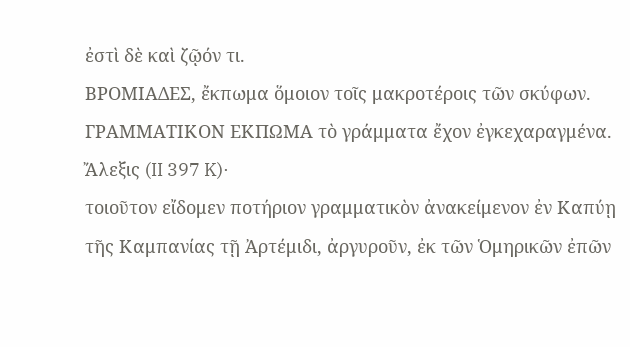ἐστὶ δὲ καὶ ζῷόν τι.
ΒΡΟΜΙΑΔΕΣ, ἔκπωμα ὅμοιον τοῖς μακροτέροις τῶν σκύφων.
ΓΡΑΜΜΑΤΙΚΟΝ ΕΚΠΩΜΑ τὸ γράμματα ἔχον ἐγκεχαραγμένα. Ἄλεξις (II 397 K)·
τοιοῦτον εἴδομεν ποτήριον γραμματικὸν ἀνακείμενον ἐν Καπύῃ τῆς Καμπανίας τῇ Ἀρτέμιδι, ἀργυροῦν, ἐκ τῶν Ὁμηρικῶν ἐπῶν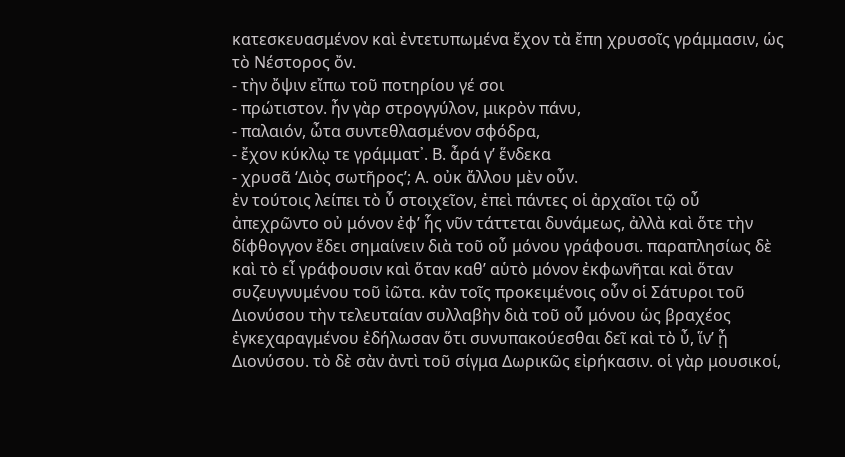κατεσκευασμένον καὶ ἐντετυπωμένα ἔχον τὰ ἔπη χρυσοῖς γράμμασιν, ὡς τὸ Νέστορος ὄν.
- τὴν ὄψιν εἴπω τοῦ ποτηρίου γέ σοι
- πρώτιστον. ἦν γὰρ στρογγύλον, μικρὸν πάνυ,
- παλαιόν, ὦτα συντεθλασμένον σφόδρα,
- ἔχον κύκλῳ τε γράμματ᾽. Β. ἆρά γ’ ἕνδεκα
- χρυσᾶ ‘Διὸς σωτῆρος’; Α. οὐκ ἄλλου μὲν οὖν.
ἐν τούτοις λείπει τὸ ὖ στοιχεῖον, ἐπεὶ πάντες οἱ ἀρχαῖοι τῷ οὖ ἀπεχρῶντο οὐ μόνον ἐφ’ ἧς νῦν τάττεται δυνάμεως, ἀλλὰ καὶ ὅτε τὴν δίφθογγον ἔδει σημαίνειν διὰ τοῦ οὖ μόνου γράφουσι. παραπλησίως δὲ καὶ τὸ εἶ γράφουσιν καὶ ὅταν καθ’ αὑτὸ μόνον ἐκφωνῆται καὶ ὅταν συζευγνυμένου τοῦ ἰῶτα. κἀν τοῖς προκειμένοις οὖν οἱ Σάτυροι τοῦ Διονύσου τὴν τελευταίαν συλλαβὴν διὰ τοῦ οὖ μόνου ὡς βραχέος ἐγκεχαραγμένου ἐδήλωσαν ὅτι συνυπακούεσθαι δεῖ καὶ τὸ ὖ, ἵν’ ᾖ Διονύσου. τὸ δὲ σὰν ἀντὶ τοῦ σίγμα Δωρικῶς εἰρήκασιν. οἱ γὰρ μουσικοί,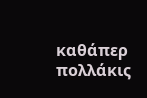καθάπερ πολλάκις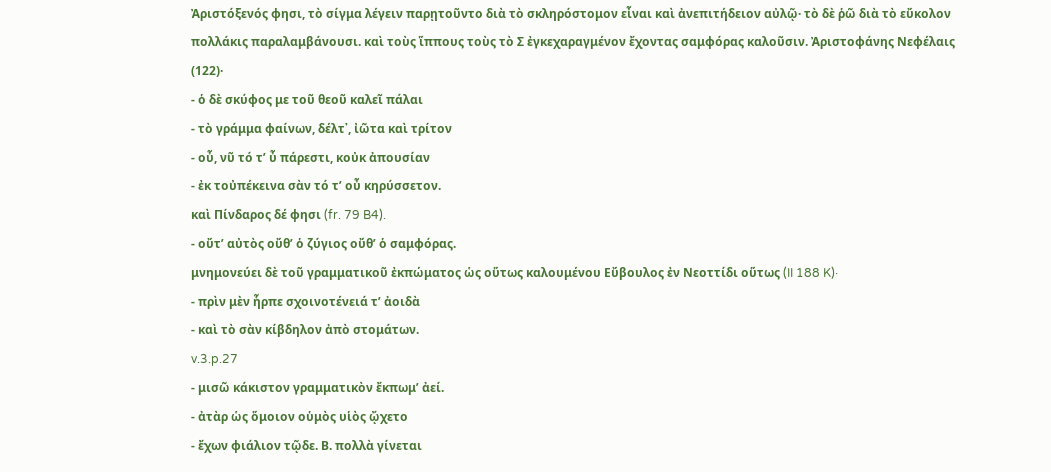Ἀριστόξενός φησι, τὸ σίγμα λέγειν παρῃτοῦντο διὰ τὸ σκληρόστομον εἶναι καὶ ἀνεπιτήδειον αὐλῷ· τὸ δὲ ῥῶ διὰ τὸ εὔκολον πολλάκις παραλαμβάνουσι. καὶ τοὺς ἵππους τοὺς τὸ Σ ἐγκεχαραγμένον ἔχοντας σαμφόρας καλοῦσιν. Ἀριστοφάνης Νεφέλαις (122)·
- ὁ δὲ σκύφος με τοῦ θεοῦ καλεῖ πάλαι
- τὸ γράμμα φαίνων, δέλτ᾽, ἰῶτα καὶ τρίτον
- οὖ, νῦ τό τ’ ὖ πάρεστι, κοὐκ ἀπουσίαν
- ἐκ τοὐπέκεινα σὰν τό τ’ οὖ κηρύσσετον.
καὶ Πίνδαρος δέ φησι (fr. 79 B4).
- οὔτ’ αὐτὸς οὔθ’ ὁ ζύγιος οὔθ’ ὁ σαμφόρας.
μνημονεύει δὲ τοῦ γραμματικοῦ ἐκπώματος ὡς οὕτως καλουμένου Εὔβουλος ἐν Νεοττίδι οὕτως (II 188 K)·
- πρὶν μὲν ἧρπε σχοινοτένειά τ’ ἀοιδὰ
- καὶ τὸ σὰν κίβδηλον ἀπὸ στομάτων.
v.3.p.27
- μισῶ κάκιστον γραμματικὸν ἔκπωμ’ ἀεί.
- ἀτὰρ ὡς ὅμοιον οὑμὸς υἱὸς ᾤχετο
- ἔχων φιάλιον τῷδε. Β. πολλὰ γίνεται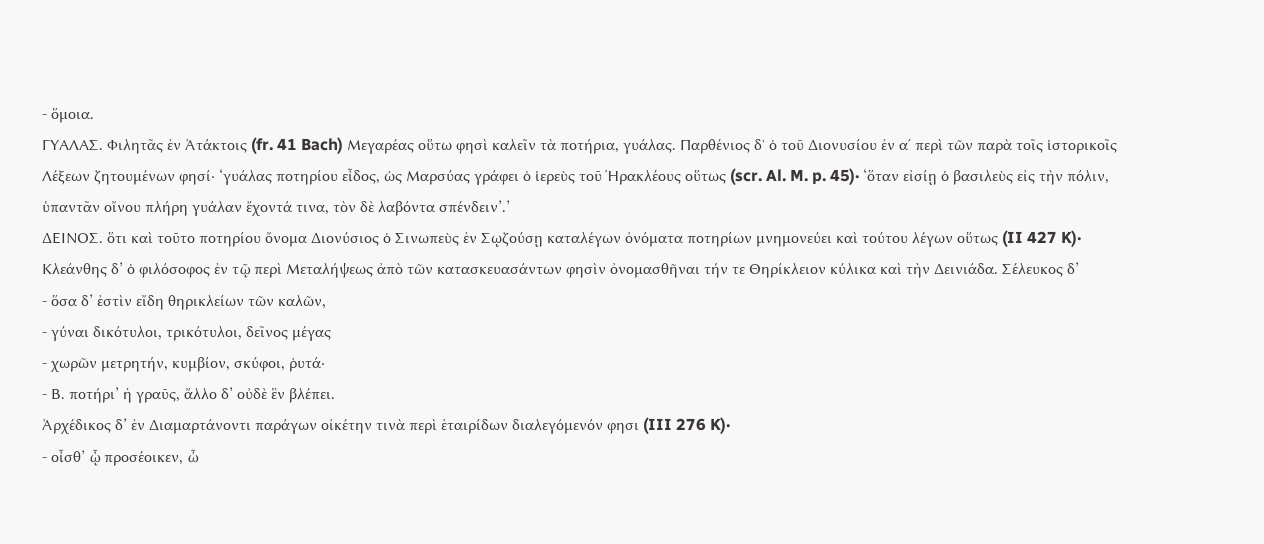- ὅμοια.
ΓΥΑΛΑΣ. Φιλητᾶς ἐν Ἀτάκτοις (fr. 41 Bach) Μεγαρέας οὕτω φησὶ καλεῖν τὰ ποτήρια, γυάλας. Παρθένιος δ᾽ ὁ τοῦ Διονυσίου ἐν αʹ περὶ τῶν παρὰ τοῖς ἱστορικοῖς Λέξεων ζητουμένων φησί· ‘γυάλας ποτηρίου εἶδος, ὡς Μαρσύας γράφει ὁ ἱερεὺς τοῦ Ἡρακλέους οὕτως (scr. Al. M. p. 45)· ‘ὅταν εἰσίῃ ὁ βασιλεὺς εἰς τὴν πόλιν, ὑπαντᾶν οἴνου πλήρη γυάλαν ἔχοντά τινα, τὸν δὲ λαβόντα σπένδειν’.’
ΔΕΙΝΟΣ. ὅτι καὶ τοῦτο ποτηρίου ὄνομα Διονύσιος ὁ Σινωπεὺς ἐν Σῳζούσῃ καταλέγων ὀνόματα ποτηρίων μνημονεύει καὶ τούτου λέγων οὕτως (II 427 K)·
Κλεάνθης δ’ ὁ φιλόσοφος ἐν τῷ περὶ Μεταλήψεως ἀπὸ τῶν κατασκευασάντων φησὶν ὀνομασθῆναι τήν τε Θηρίκλειον κύλικα καὶ τὴν Δεινιάδα. Σέλευκος δ’
- ὅσα δ’ ἐστὶν εἴδη θηρικλείων τῶν καλῶν,
- γύναι δικότυλοι, τρικότυλοι, δεῖνος μέγας
- χωρῶν μετρητήν, κυμβίον, σκύφοι, ῥυτά·
- Β. ποτήρι’ ἡ γραῦς, ἄλλο δ’ οὐδὲ ἓν βλέπει.
Ἀρχέδικος δ’ ἐν Διαμαρτάνοντι παράγων οἰκέτην τινὰ περὶ ἑταιρίδων διαλεγόμενόν φησι (III 276 K)·
- οἶσθ’ ᾧ προσέοικεν, ὦ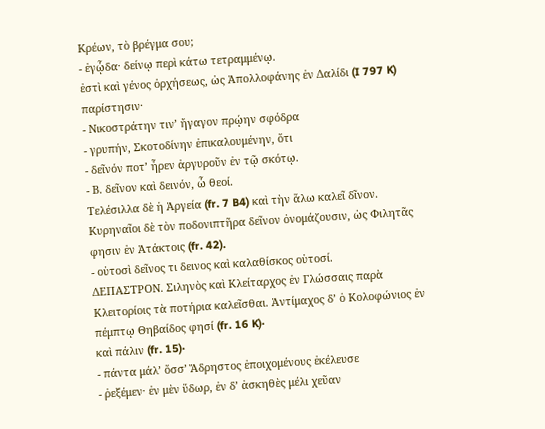Κρέων, τὸ βρέγμα σου;
- ἐγᾦδα· δείνῳ περὶ κάτω τετραμμένῳ.
ἐστὶ καὶ γένος ὀρχήσεως, ὡς Ἀπολλοφάνης ἐν Δαλίδι (I 797 K) παρίστησιν·
- Νικοστράτην τιν’ ἤγαγον πρῴην σφόδρα
- γρυπήν, Σκοτοδίνην ἐπικαλουμένην, ὅτι
- δεῖνόν ποτ’ ἦρεν ἀργυροῦν ἐν τῷ σκότῳ.
- Β. δεῖνον καὶ δεινόν, ὦ θεοί.
Τελέσιλλα δὲ ἡ Ἀργεία (fr. 7 B4) καὶ τὴν ἅλω καλεῖ δῖνον. Κυρηναῖοι δὲ τὸν ποδονιπτῆρα δεῖνον ὀνομάζουσιν, ὡς Φιλητᾶς φησιν ἐν Ἀτάκτοις (fr. 42).
- οὑτοσὶ δεῖνος τι δεινος καὶ καλαθίσκος οὑτοσί.
ΔΕΠΑΣΤΡΟΝ. Σιληνὸς καὶ Κλείταρχος ἐν Γλώσσαις παρὰ Κλειτορίοις τὰ ποτήρια καλεῖσθαι. Ἀντίμαχος δ’ ὁ Κολοφώνιος ἐν πέμπτῳ Θηβαίδος φησί (fr. 16 K)·
καὶ πάλιν (fr. 15)·
- πάντα μάλ’ ὅσσ’ Ἄδρηστος ἐποιχομένους ἐκέλευσε
- ῥεξέμεν· ἐν μὲν ὕδωρ, ἐν δ’ ἀσκηθὲς μέλι χεῦαν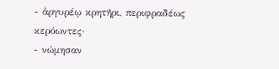- ἀργυρέῳ κρητῆρι, περιφραδέως κερόωντες·
- νώμησαν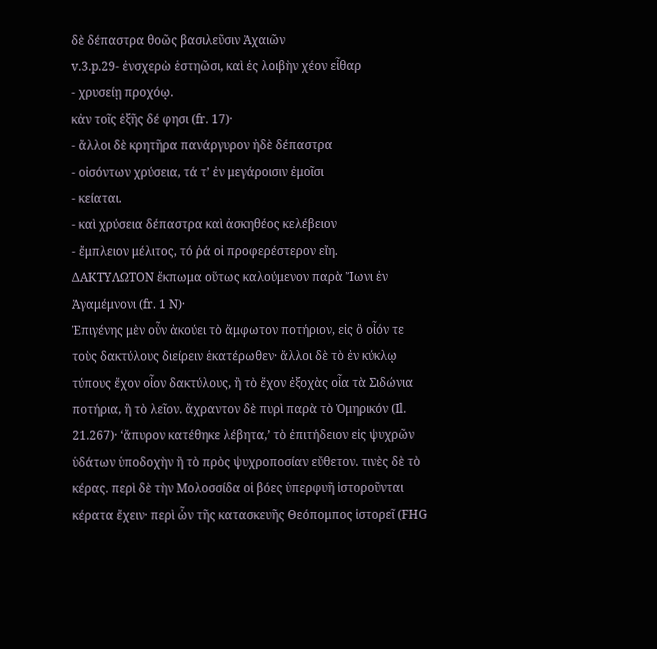δὲ δέπαστρα θοῶς βασιλεῦσιν Ἀχαιῶν
v.3.p.29- ἐνσχερὼ ἑστηῶσι, καὶ ἐς λοιβὴν χέον εἶθαρ
- χρυσείῃ προχόῳ.
κἀν τοῖς ἑξῆς δέ φησι (fr. 17)·
- ἄλλοι δὲ κρητῆρα πανάργυρον ἠδὲ δέπαστρα
- οἰσόντων χρύσεια, τά τ’ ἐν μεγάροισιν ἐμοῖσι
- κείαται.
- καὶ χρύσεια δέπαστρα καὶ ἀσκηθέος κελέβειον
- ἔμπλειον μέλιτος, τό ῥά οἱ προφερέστερον εἴη.
ΔΑΚΤΥΛΩΤΟΝ ἔκπωμα οὕτως καλούμενον παρὰ Ἴωνι ἐν Ἀγαμέμνονι (fr. 1 N)·
Ἐπιγένης μὲν οὖν ἀκούει τὸ ἄμφωτον ποτήριον, εἰς ὃ οἷόν τε τοὺς δακτύλους διείρειν ἑκατέρωθεν· ἄλλοι δὲ τὸ ἐν κύκλῳ τύπους ἔχον οἷον δακτύλους, ἢ τὸ ἔχον ἐξοχὰς οἷα τὰ Σιδώνια ποτήρια, ἢ τὸ λεῖον. ἄχραντον δὲ πυρὶ παρὰ τὸ Ὁμηρικόν (Il. 21.267)· ‘ἄπυρον κατέθηκε λέβητα,’ τὸ ἐπιτήδειον εἰς ψυχρῶν ὑδάτων ὑποδοχὴν ἢ τὸ πρὸς ψυχροποσίαν εὔθετον. τινὲς δὲ τὸ κέρας. περὶ δὲ τὴν Μολοσσίδα οἱ βόες ὑπερφυῆ ἱστοροῦνται κέρατα ἔχειν· περὶ ὧν τῆς κατασκευῆς Θεόπομπος ἱστορεῖ (FHG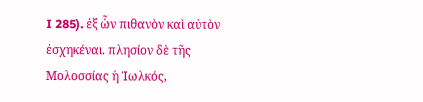I 285). ἐξ ὧν πιθανὸν καὶ αὐτὸν ἐσχηκέναι. πλησίον δὲ τῆς Μολοσσίας ἡ Ἰωλκός,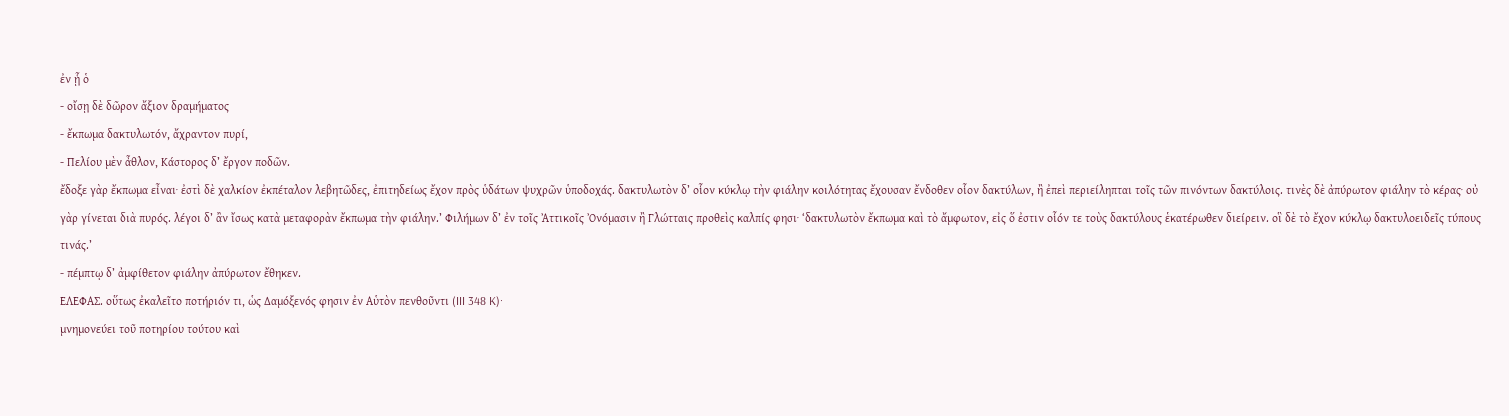ἐν ᾗ ὁ
- οἴσῃ δὲ δῶρον ἄξιον δραμήματος
- ἔκπωμα δακτυλωτόν, ἄχραντον πυρί,
- Πελίου μὲν ἆθλον, Κάστορος δ’ ἔργον ποδῶν.
ἔδοξε γὰρ ἔκπωμα εἶναι· ἐστὶ δὲ χαλκίον ἐκπέταλον λεβητῶδες, ἐπιτηδείως ἔχον πρὸς ὑδάτων ψυχρῶν ὑποδοχάς. δακτυλωτὸν δ’ οἷον κύκλῳ τὴν φιάλην κοιλότητας ἔχουσαν ἔνδοθεν οἷον δακτύλων, ἢ ἐπεὶ περιείληπται τοῖς τῶν πινόντων δακτύλοις. τινὲς δὲ ἀπύρωτον φιάλην τὸ κέρας· οὐ γὰρ γίνεται διὰ πυρός. λέγοι δ’ ἂν ἴσως κατὰ μεταφορὰν ἔκπωμα τὴν φιάλην.’ Φιλήμων δ’ ἐν τοῖς Ἀττικοῖς Ὀνόμασιν ἢ Γλώτταις προθεὶς καλπίς φησι· ‘δακτυλωτὸν ἔκπωμα καὶ τὸ ἄμφωτον, εἰς ὅ ἐστιν οἷόν τε τοὺς δακτύλους ἑκατέρωθεν διείρειν. οἳ δὲ τὸ ἔχον κύκλῳ δακτυλοειδεῖς τύπους τινάς.’
- πέμπτῳ δ’ ἀμφίθετον φιάλην ἀπύρωτον ἔθηκεν.
ΕΛΕΦΑΣ. οὕτως ἐκαλεῖτο ποτήριόν τι, ὡς Δαμόξενός φησιν ἐν Αὑτὸν πενθοῦντι (III 348 K)·
μνημονεύει τοῦ ποτηρίου τούτου καὶ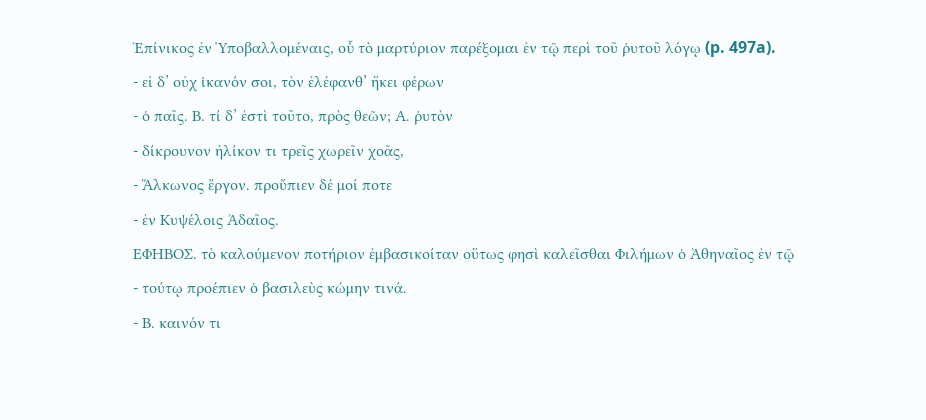Ἐπίνικος ἐν Ὑποβαλλομέναις, οὗ τὸ μαρτύριον παρέξομαι ἐν τῷ περὶ τοῦ ῥυτοῦ λόγῳ (p. 497a).
- εἰ δ’ οὐχ ἱκανόν σοι, τὸν ἐλέφανθ’ ἥκει φέρων
- ὁ παῖς. Β. τί δ’ ἐστὶ τοῦτο, πρὸς θεῶν; Α. ῥυτὸν
- δίκρουνον ἡλίκον τι τρεῖς χωρεῖν χοᾶς,
- Ἄλκωνος ἔργον. προὔπιεν δέ μοί ποτε
- ἐν Κυψέλοις Ἀδαῖος.
ΕΦΗΒΟΣ. τὸ καλούμενον ποτήριον ἐμβασικοίταν οὕτως φησὶ καλεῖσθαι Φιλήμων ὁ Ἀθηναῖος ἐν τῷ
- τούτῳ προέπιεν ὁ βασιλεὺς κώμην τινά.
- Β. καινόν τι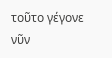τοῦτο γέγονε νῦν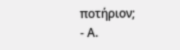ποτήριον;
- Α.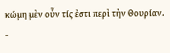κώμη μὲν οὖν τίς ἐστι περὶ τὴν Θουρίαν.
-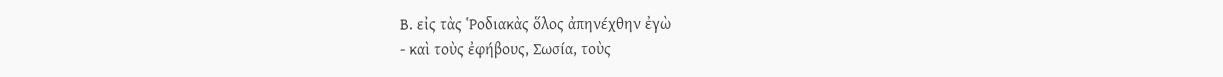Β. εἰς τὰς Ῥοδιακὰς ὅλος ἀπηνέχθην ἐγὼ
- καὶ τοὺς ἐφήβους, Σωσία, τοὺς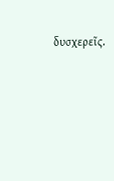δυσχερεῖς.